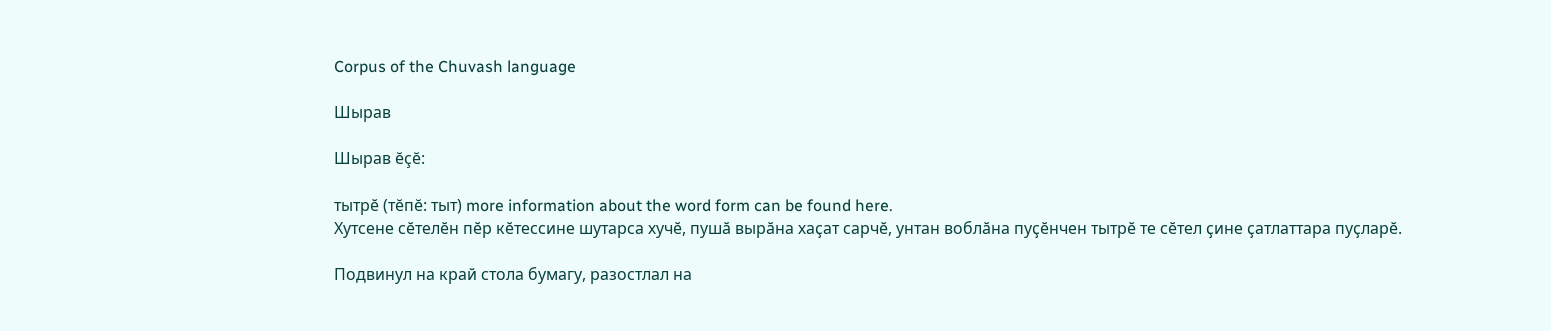Corpus of the Chuvash language

Шырав

Шырав ĕçĕ:

тытрӗ (тĕпĕ: тыт) more information about the word form can be found here.
Хутсене сӗтелӗн пӗр кӗтессине шутарса хучӗ, пушӑ вырӑна хаҫат сарчӗ, унтан воблӑна пуҫӗнчен тытрӗ те сӗтел ҫине ҫатлаттара пуҫларӗ.

Подвинул на край стола бумагу, разостлал на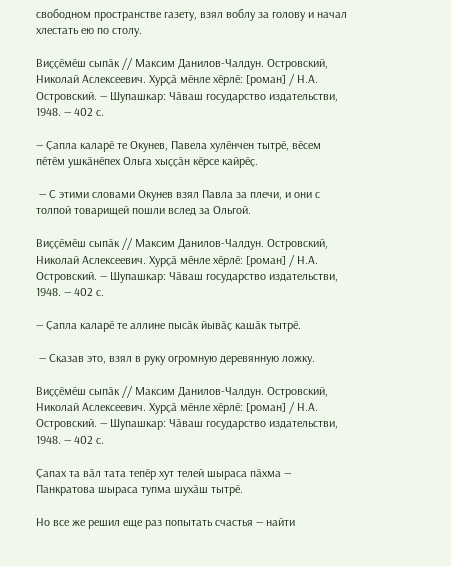свободном пространстве газету, взял воблу за голову и начал хлестать ею по столу.

Виҫҫӗмӗш сыпӑк // Максим Данилов-Чалдун. Островский, Николай Аслексеевич. Хурҫӑ мӗнле хӗрлӗ: [роман] / Н.А. Островский. — Шупашкар: Чӑваш государство издательстви, 1948. — 402 с.

— Ҫапла каларӗ те Окунев, Павела хулӗнчен тытрӗ, вӗсем пӗтӗм ушкӑнӗпех Ольга хыҫҫӑн кӗрсе кайрӗҫ.

 — С этими словами Окунев взял Павла за плечи, и они с толпой товарищей пошли вслед за Ольгой.

Виҫҫӗмӗш сыпӑк // Максим Данилов-Чалдун. Островский, Николай Аслексеевич. Хурҫӑ мӗнле хӗрлӗ: [роман] / Н.А. Островский. — Шупашкар: Чӑваш государство издательстви, 1948. — 402 с.

— Ҫапла каларӗ те аллине пысӑк йывӑҫ кашӑк тытрӗ.

 — Сказав это, взял в руку огромную деревянную ложку.

Виҫҫӗмӗш сыпӑк // Максим Данилов-Чалдун. Островский, Николай Аслексеевич. Хурҫӑ мӗнле хӗрлӗ: [роман] / Н.А. Островский. — Шупашкар: Чӑваш государство издательстви, 1948. — 402 с.

Ҫапах та вӑл тата тепӗр хут телей шыраса пӑхма — Панкратова шыраса тупма шухӑш тытрӗ.

Но все же решил еще раз попытать счастья — найти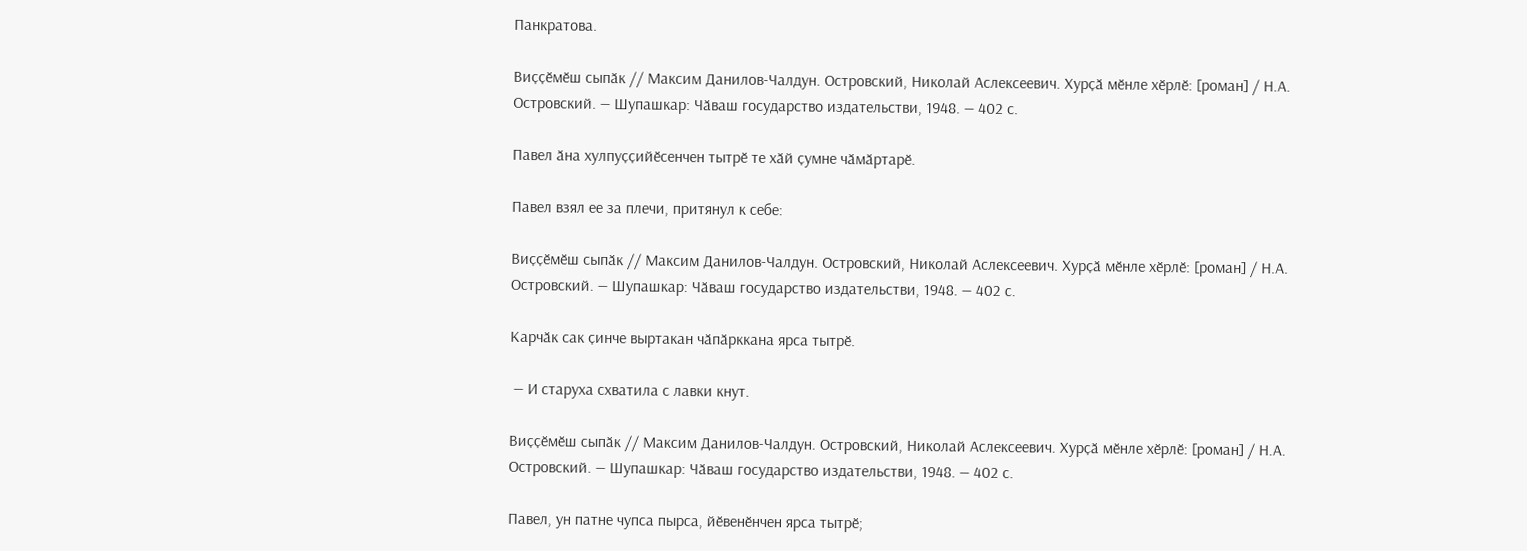Панкратова.

Виҫҫӗмӗш сыпӑк // Максим Данилов-Чалдун. Островский, Николай Аслексеевич. Хурҫӑ мӗнле хӗрлӗ: [роман] / Н.А. Островский. — Шупашкар: Чӑваш государство издательстви, 1948. — 402 с.

Павел ӑна хулпуҫҫийӗсенчен тытрӗ те хӑй ҫумне чӑмӑртарӗ.

Павел взял ее за плечи, притянул к себе:

Виҫҫӗмӗш сыпӑк // Максим Данилов-Чалдун. Островский, Николай Аслексеевич. Хурҫӑ мӗнле хӗрлӗ: [роман] / Н.А. Островский. — Шупашкар: Чӑваш государство издательстви, 1948. — 402 с.

Карчӑк сак ҫинче выртакан чӑпӑрккана ярса тытрӗ.

 — И старуха схватила с лавки кнут.

Виҫҫӗмӗш сыпӑк // Максим Данилов-Чалдун. Островский, Николай Аслексеевич. Хурҫӑ мӗнле хӗрлӗ: [роман] / Н.А. Островский. — Шупашкар: Чӑваш государство издательстви, 1948. — 402 с.

Павел, ун патне чупса пырса, йӗвенӗнчен ярса тытрӗ;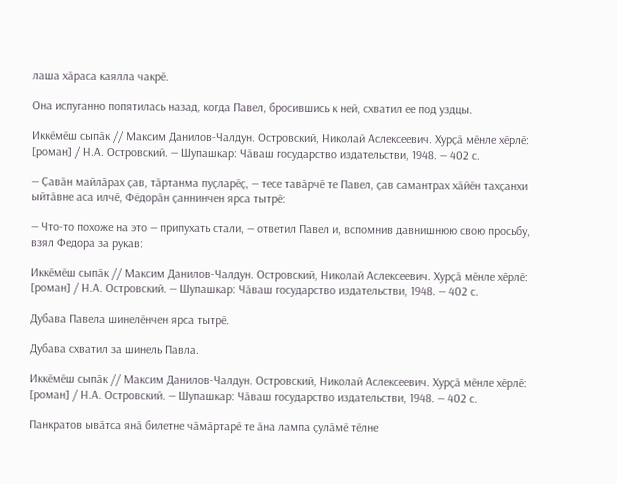лаша хӑраса каялла чакрӗ.

Она испуганно попятилась назад, когда Павел, бросившись к ней, схватил ее под уздцы.

Иккӗмӗш сыпӑк // Максим Данилов-Чалдун. Островский, Николай Аслексеевич. Хурҫӑ мӗнле хӗрлӗ: [роман] / Н.А. Островский. — Шупашкар: Чӑваш государство издательстви, 1948. — 402 с.

— Ҫавӑн майлӑрах ҫав, тӑртанма пуҫларӗҫ, — тесе тавӑрчӗ те Павел, ҫав самантрах хӑйӗн тахҫанхи ыйтӑвне аса илчӗ, Фёдорӑн ҫаннинчен ярса тытрӗ:

— Что-то похоже на это — припухать стали, — ответил Павел и, вспомнив давнишнюю свою просьбу, взял Федора за рукав:

Иккӗмӗш сыпӑк // Максим Данилов-Чалдун. Островский, Николай Аслексеевич. Хурҫӑ мӗнле хӗрлӗ: [роман] / Н.А. Островский. — Шупашкар: Чӑваш государство издательстви, 1948. — 402 с.

Дубава Павела шинелӗнчен ярса тытрӗ.

Дубава схватил за шинель Павла.

Иккӗмӗш сыпӑк // Максим Данилов-Чалдун. Островский, Николай Аслексеевич. Хурҫӑ мӗнле хӗрлӗ: [роман] / Н.А. Островский. — Шупашкар: Чӑваш государство издательстви, 1948. — 402 с.

Панкратов ывӑтса янӑ билетне чӑмӑртарӗ те ӑна лампа ҫулӑмӗ тӗлне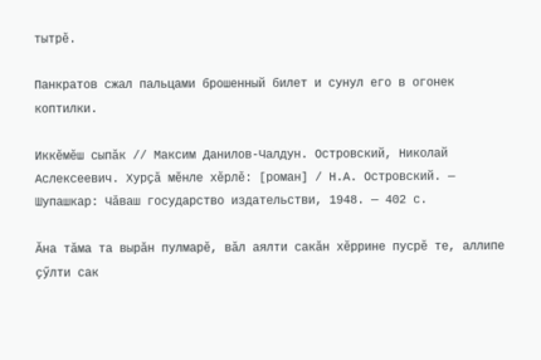тытрӗ.

Панкратов сжал пальцами брошенный билет и сунул его в огонек коптилки.

Иккӗмӗш сыпӑк // Максим Данилов-Чалдун. Островский, Николай Аслексеевич. Хурҫӑ мӗнле хӗрлӗ: [роман] / Н.А. Островский. — Шупашкар: Чӑваш государство издательстви, 1948. — 402 с.

Ӑна тӑма та вырӑн пулмарӗ, вӑл аялти сакӑн хӗррине пусрӗ те, аллипе ҫӳлти сак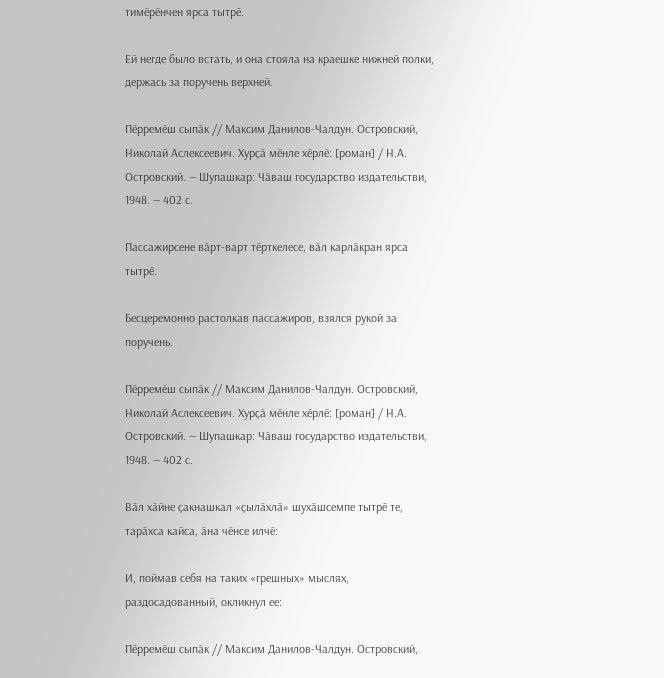тимӗрӗнчен ярса тытрӗ.

Ей негде было встать, и она стояла на краешке нижней полки, держась за поручень верхней.

Пӗрремӗш сыпӑк // Максим Данилов-Чалдун. Островский, Николай Аслексеевич. Хурҫӑ мӗнле хӗрлӗ: [роман] / Н.А. Островский. — Шупашкар: Чӑваш государство издательстви, 1948. — 402 с.

Пассажирсене вӑрт-варт тӗрткелесе, вӑл карлӑкран ярса тытрӗ.

Бесцеремонно растолкав пассажиров, взялся рукой за поручень.

Пӗрремӗш сыпӑк // Максим Данилов-Чалдун. Островский, Николай Аслексеевич. Хурҫӑ мӗнле хӗрлӗ: [роман] / Н.А. Островский. — Шупашкар: Чӑваш государство издательстви, 1948. — 402 с.

Вӑл хӑйне ҫакнашкал «ҫылӑхлӑ» шухӑшсемпе тытрӗ те, тарӑхса кайса, ӑна чӗнсе илчӗ:

И, поймав себя на таких «грешных» мыслях, раздосадованный, окликнул ее:

Пӗрремӗш сыпӑк // Максим Данилов-Чалдун. Островский,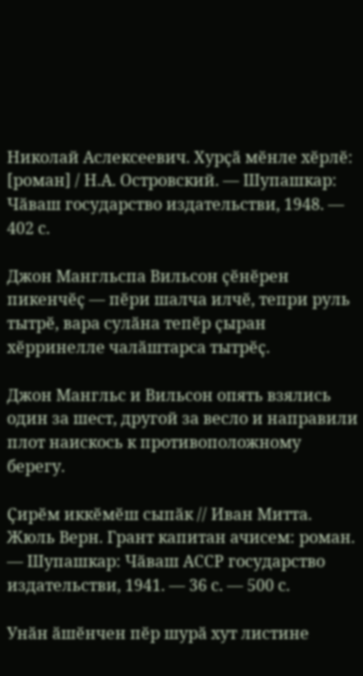Николай Аслексеевич. Хурҫӑ мӗнле хӗрлӗ: [роман] / Н.А. Островский. — Шупашкар: Чӑваш государство издательстви, 1948. — 402 с.

Джон Мангльспа Вильсон ҫӗнӗрен пикенчӗҫ — пӗри шалча илчӗ, тепри руль тытрӗ, вара сулӑна тепӗр ҫыран хӗрринелле чалӑштарса тытрӗҫ.

Джон Мангльс и Вильсон опять взялись один за шест, другой за весло и направили плот наискось к противоположному берегу.

Ҫирӗм иккӗмӗш сыпӑк // Иван Митта. Жюль Верн. Грант капитан ачисем: роман. — Шупашкар: Чӑваш АССР государство издательстви, 1941. — 36 с. — 500 с.

Унӑн ӑшӗнчен пӗр шурӑ хут листине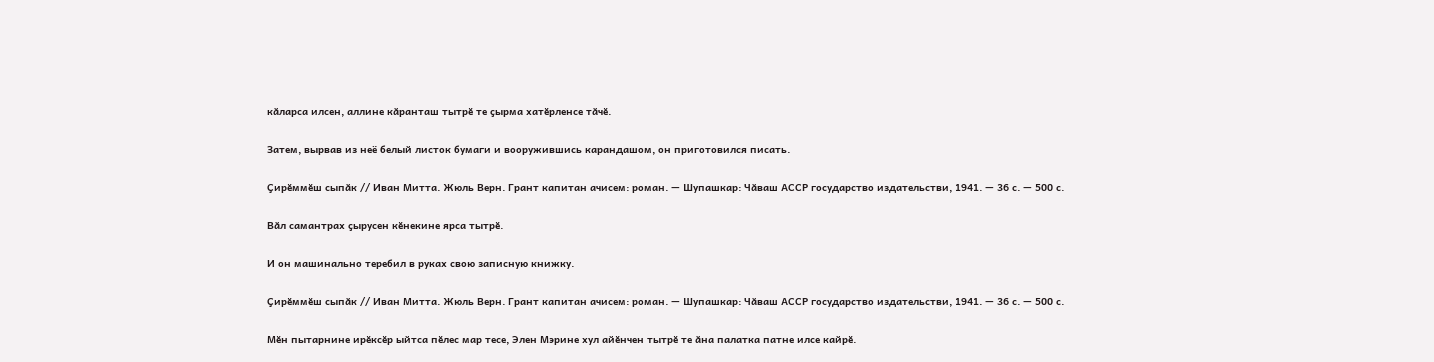кӑларса илсен, аллине кӑранташ тытрӗ те ҫырма хатӗрленсе тӑчӗ.

Затем, вырвав из неё белый листок бумаги и вооружившись карандашом, он приготовился писать.

Ҫирӗммӗш сыпӑк // Иван Митта. Жюль Верн. Грант капитан ачисем: роман. — Шупашкар: Чӑваш АССР государство издательстви, 1941. — 36 с. — 500 с.

Вӑл самантрах ҫырусен кӗнекине ярса тытрӗ.

И он машинально теребил в руках свою записную книжку.

Ҫирӗммӗш сыпӑк // Иван Митта. Жюль Верн. Грант капитан ачисем: роман. — Шупашкар: Чӑваш АССР государство издательстви, 1941. — 36 с. — 500 с.

Мӗн пытарнине ирӗксӗр ыйтса пӗлес мар тесе, Элен Мэрине хул айӗнчен тытрӗ те ӑна палатка патне илсе кайрӗ.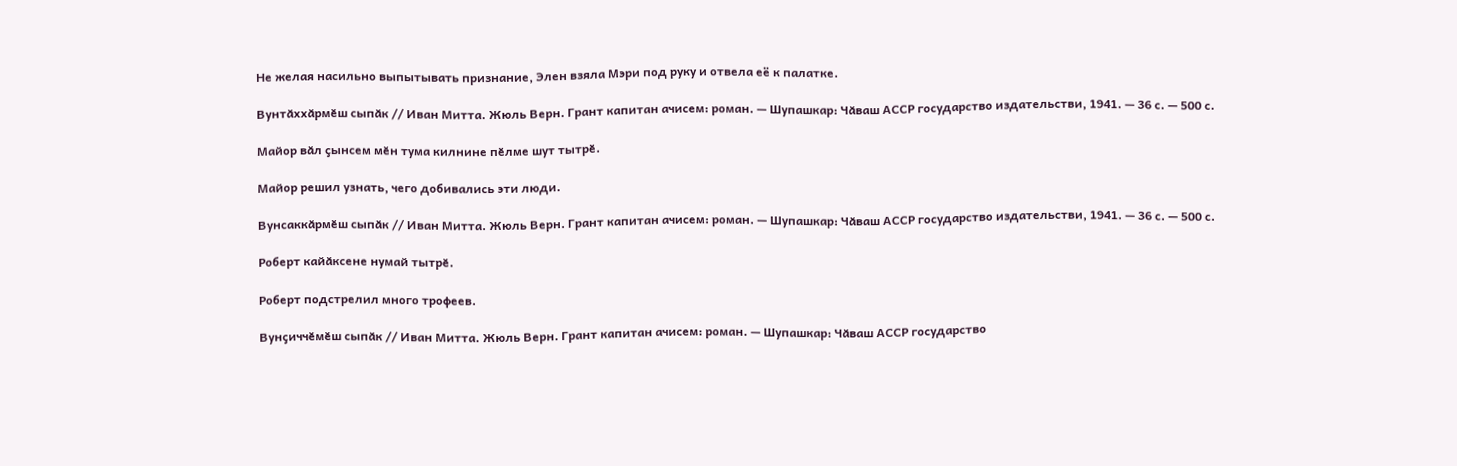Не желая насильно выпытывать признание, Элен взяла Мэри под руку и отвела её к палатке.

Вунтӑххӑрмӗш сыпӑк // Иван Митта. Жюль Верн. Грант капитан ачисем: роман. — Шупашкар: Чӑваш АССР государство издательстви, 1941. — 36 с. — 500 с.

Майор вӑл ҫынсем мӗн тума килнине пӗлме шут тытрӗ.

Майор решил узнать, чего добивались эти люди.

Вунсаккӑрмӗш сыпӑк // Иван Митта. Жюль Верн. Грант капитан ачисем: роман. — Шупашкар: Чӑваш АССР государство издательстви, 1941. — 36 с. — 500 с.

Роберт кайӑксене нумай тытрӗ.

Роберт подстрелил много трофеев.

Вунҫиччӗмӗш сыпӑк // Иван Митта. Жюль Верн. Грант капитан ачисем: роман. — Шупашкар: Чӑваш АССР государство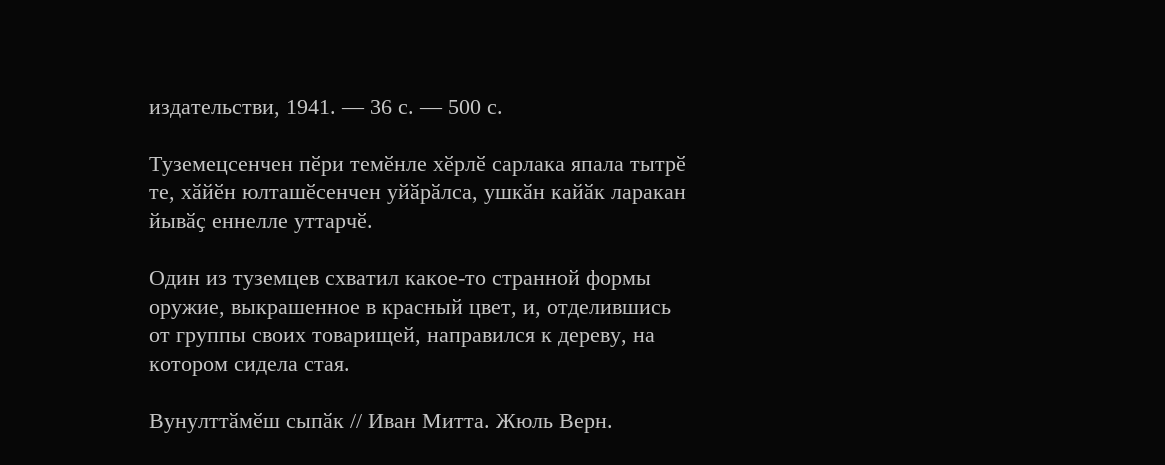издательстви, 1941. — 36 с. — 500 с.

Туземецсенчен пӗри темӗнле хӗрлӗ сарлака япала тытрӗ те, хӑйӗн юлташӗсенчен уйӑрӑлса, ушкӑн кайӑк ларакан йывӑҫ еннелле уттарчӗ.

Один из туземцев схватил какое-то странной формы оружие, выкрашенное в красный цвет, и, отделившись от группы своих товарищей, направился к дереву, на котором сидела стая.

Вунулттӑмӗш сыпӑк // Иван Митта. Жюль Верн.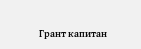Грант капитан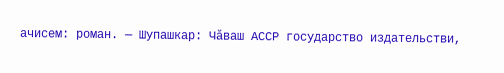ачисем: роман. — Шупашкар: Чӑваш АССР государство издательстви,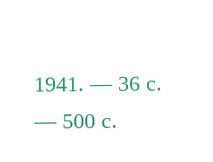1941. — 36 с. — 500 с.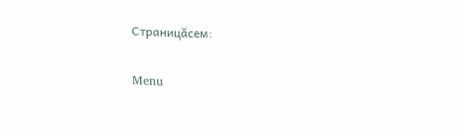Страницăсем:

Menu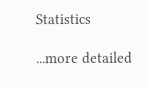Statistics

...more detailed